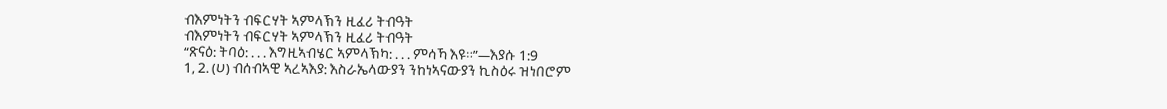ብእምነትን ብፍርሃት ኣምላኽን ዚፈሪ ትብዓት
ብእምነትን ብፍርሃት ኣምላኽን ዚፈሪ ትብዓት
“ጽናዕ: ትባዕ: . . . እግዚኣብሄር ኣምላኽካ: . . . ምሳኻ እዩ።”—እያሱ 1:9
1, 2. (ሀ) ብሰብኣዊ ኣረኣእያ: እስራኤላውያን ንከነኣናውያን ኪስዕሩ ዝነበሮም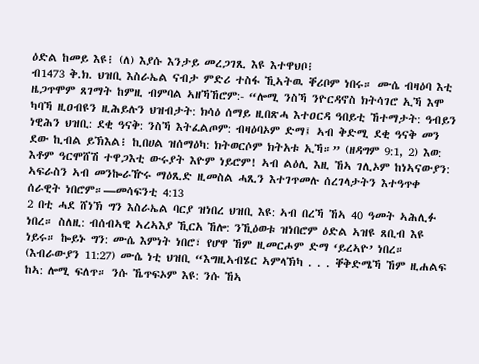ዕድል ከመይ እዩ፧ (ለ) እያሱ እንታይ መረጋገጺ እዩ እተዋህቦ፧
ብ1473 ቅ.ክ. ህዝቢ እስራኤል ናብታ ምድሪ ተስፋ ኺኣትዉ ቐሪቦም ነበሩ። ሙሴ ብዛዕባ እቲ ዜጋጥሞም ጸገማት ከምዚ ብምባል ኣዘኻኸሮም:- “ሎሚ ንስኻ ንዮርዳኖስ ክትሳገሮ ኢኻ እሞ ካባኻ ዚዐብዩን ዚሕይሉን ህዝብታት: ክሳዕ ሰማይ ዚበጽሓ እተዐርዳ ዓበይቲ ኸተማታት: ዓብይን ነዊሕን ህዝቢ: ደቂ ዓናቅ: ንስኻ እትፈልጦም: ብዛዕባኦም ድማ፤ ኣብ ቅድሚ ደቂ ዓናቅ መን ደው ኪብል ይኽእል፧ ኪበሀል ዝሰማዕካ: ክትወርሶም ክትአቱ ኢኻ።” (ዘዳግም 9:1, 2) እወ: እቶም ዓርሞሸሽ ተዋጋእቲ ውሩያት እዮም ነይሮም! ኣብ ልዕሊ እዚ ኸኣ ገሊኦም ከነኣናውያን: ኣፍራስን ኣብ መንኰራዅሩ ማዕጺድ ዚመስል ሓጺን እተገጥመሉ ሰረገላታትን እተዓጥቀ ሰራዊት ነበሮም።—መሳፍንቲ 4:13
2 በቲ ሓደ ሸነኽ ግን እስራኤል ባርያ ዝነበረ ህዝቢ እዩ: ኣብ በረኻ ኸኣ 40 ዓመት ኣሕሊፉ ነበረ። ስለዚ: ብሰብኣዊ ኣረኣእያ ኺርአ ኸሎ: ንኺዕወቱ ዝነበሮም ዕድል ኣዝዩ ጸቢብ እዩ ነይሩ። ኰይኑ ግን: ሙሴ እምነት ነበሮ፣ የሆዋ ኸም ዚመርሖም ድማ ‘ይረኣዮ’ ነበረ። (እብራውያን 11:27) ሙሴ ነቲ ህዝቢ “እግዚኣብሄር ኣምላኽካ . . . ቐቅድሜኻ ኸም ዚሐልፍ ከኣ: ሎሚ ፍለጥ። ንሱ ኼጥፍኦም እዩ: ንሱ ኸኣ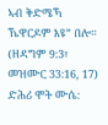ኣብ ቅድሜኻ ኼዋርዶም እዩ” በሎ። (ዘዳግም 9:3፣ መዝሙር 33:16, 17) ድሕሪ ሞት ሙሴ: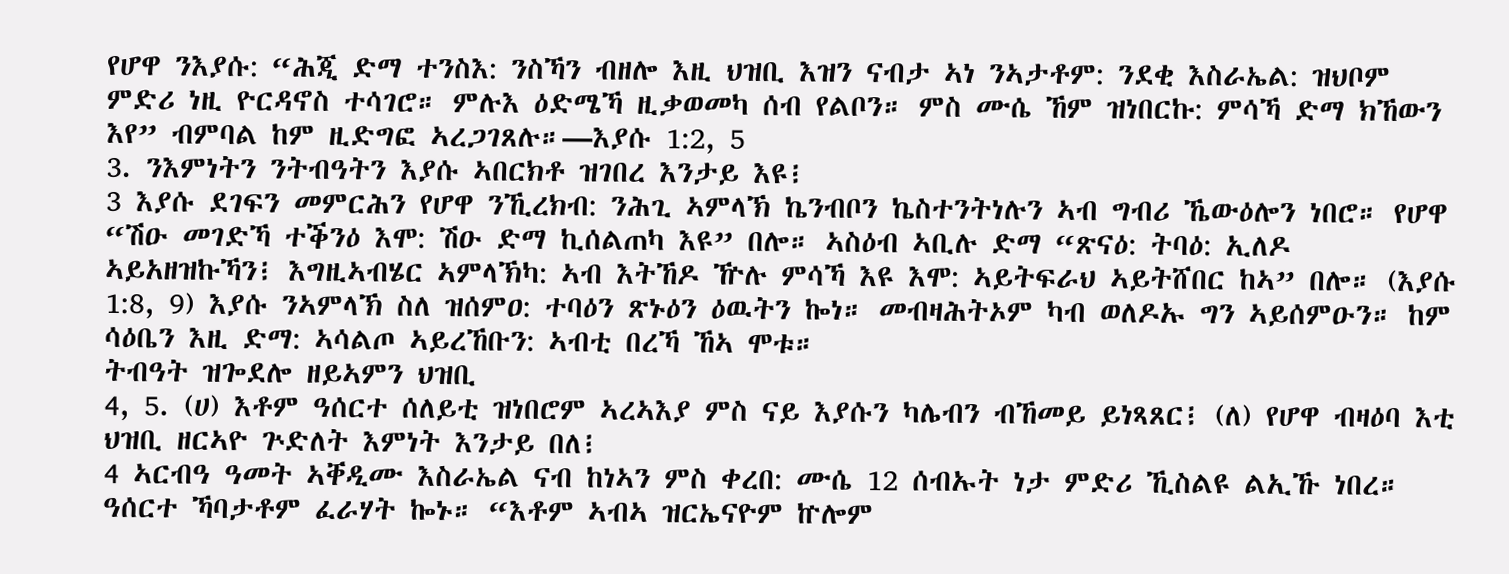የሆዋ ንእያሱ: “ሕጂ ድማ ተንስእ: ንስኻን ብዘሎ እዚ ህዝቢ እዝን ናብታ ኣነ ንኣታቶም: ንደቂ እስራኤል: ዝህቦም ምድሪ ነዚ ዮርዳኖስ ተሳገሮ። ምሉእ ዕድሜኻ ዚቃወመካ ሰብ የልቦን። ምስ ሙሴ ኸም ዝነበርኩ: ምሳኻ ድማ ክኸውን እየ” ብምባል ከም ዚድግፎ ኣረጋገጸሉ።—እያሱ 1:2, 5
3. ንእምነትን ንትብዓትን እያሱ ኣበርክቶ ዝገበረ እንታይ እዩ፧
3 እያሱ ደገፍን መምርሕን የሆዋ ንኺረክብ: ንሕጊ ኣምላኽ ኬንብቦን ኬስተንትነሉን ኣብ ግብሪ ኼውዕሎን ነበሮ። የሆዋ “ሽዑ መገድኻ ተቕንዕ እሞ: ሽዑ ድማ ኪሰልጠካ እዩ” በሎ። ኣስዕብ ኣቢሉ ድማ “ጽናዕ: ትባዕ: ኢለዶ ኣይአዘዝኩኻን፧ እግዚኣብሄር ኣምላኽካ: ኣብ እትኸዶ ዅሉ ምሳኻ እዩ እሞ: ኣይትፍራህ ኣይትሸበር ከኣ” በሎ። (እያሱ 1:8, 9) እያሱ ንኣምላኽ ስለ ዝሰምዐ: ተባዕን ጽኑዕን ዕዉትን ኰነ። መብዛሕትኦም ካብ ወለዶኡ ግን ኣይሰምዑን። ከም ሳዕቤን እዚ ድማ: ኣሳልጦ ኣይረኸቡን: ኣብቲ በረኻ ኸኣ ሞቱ።
ትብዓት ዝጐደሎ ዘይኣምን ህዝቢ
4, 5. (ሀ) እቶም ዓሰርተ ሰለይቲ ዝነበሮም ኣረኣእያ ምስ ናይ እያሱን ካሌብን ብኸመይ ይነጻጸር፧ (ለ) የሆዋ ብዛዕባ እቲ ህዝቢ ዘርኣዮ ጕድለት እምነት እንታይ በለ፧
4 ኣርብዓ ዓመት ኣቐዲሙ እስራኤል ናብ ከነኣን ምስ ቀረበ: ሙሴ 12 ሰብኡት ነታ ምድሪ ኺስልዩ ልኢኹ ነበረ። ዓሰርተ ኻባታቶም ፈራሃት ኰኑ። “እቶም ኣብኣ ዝርኤናዮም ኵሎም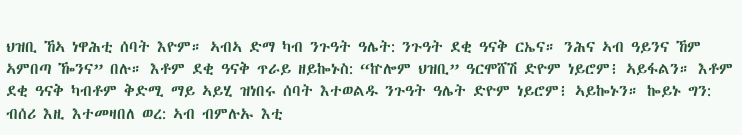ህዝቢ ኸኣ ነዋሕቲ ሰባት እዮም። ኣብኣ ድማ ካብ ንጉዓት ዓሌት: ንጉዓት ደቂ ዓናቅ ርኤና። ንሕና ኣብ ዓይንና ኸም ኣምበጣ ዀንና” በሉ። እቶም ደቂ ዓናቅ ጥራይ ዘይኰኑስ: “ኵሎም ህዝቢ” ዓርሞሸሽ ድዮም ነይሮም፧ ኣይፋልን። እቶም ደቂ ዓናቅ ካብቶም ቅድሚ ማይ ኣይሂ ዝነበሩ ሰባት እተወልዱ ንጉዓት ዓሌት ድዮም ነይሮም፧ ኣይኰኑን። ኰይኑ ግን: ብሰሪ እዚ እተመዛበለ ወረ: ኣብ ብምሉኡ እቲ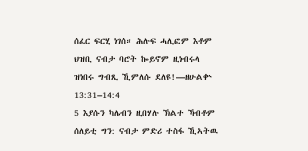ሰፈር ፍርሂ ነገሰ። ሕሉፍ ሓሊፎም እቶም ህዝቢ ናብታ ባሮት ኰይኖም ዚነብሩላ ዝነበሩ ግብጺ ኺምለሱ ደለዩ!—ዘሁልቍ 13:31–14:4
5 እያሱን ካሌብን ዚበሃሉ ኽልተ ኻብቶም ሰለይቲ ግን: ናብታ ምድሪ ተስፋ ኺኣትዉ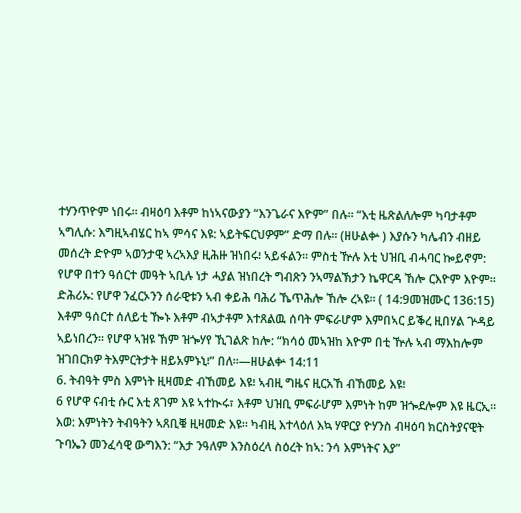ተሃንጥዮም ነበሩ። ብዛዕባ እቶም ከነኣናውያን “እንጌራና እዮም” በሉ። “እቲ ዜጽልለሎም ካባታቶም ኣግሊሱ: እግዚኣብሄር ከኣ ምሳና እዩ: ኣይትፍርህዎም” ድማ በሉ። (ዘሁልቍ ) እያሱን ካሌብን ብዘይ መሰረት ድዮም ኣወንታዊ ኣረኣእያ ዚሕዙ ዝነበሩ፧ ኣይፋልን። ምስቲ ዅሉ እቲ ህዝቢ ብሓባር ኰይኖም: የሆዋ በተን ዓሰርተ መዓት ኣቢሉ ነታ ሓያል ዝነበረት ግብጽን ንኣማልኽታን ኬዋርዳ ኸሎ ርእዮም እዮም። ድሕሪኡ: የሆዋ ንፈርኦንን ሰራዊቱን ኣብ ቀይሕ ባሕሪ ኼጥሕሎ ኸሎ ረኣዩ። ( 14:9መዝሙር 136:15) እቶም ዓሰርተ ሰለይቲ ዀኑ እቶም ብኣታቶም እተጸልዉ ሰባት ምፍራሆም እምበኣር ይቕረ ዚበሃል ጕዳይ ኣይነበረን። የሆዋ ኣዝዩ ኸም ዝጐሃየ ኺገልጽ ከሎ: “ክሳዕ መኣዝከ እዮም በቲ ዅሉ ኣብ ማእከሎም ዝገበርክዎ ትእምርትታት ዘይአምኑኒ፧” በለ።—ዘሁልቍ 14:11
6. ትብዓት ምስ እምነት ዚዛመድ ብኸመይ እዩ፧ ኣብዚ ግዜና ዚርአኸ ብኸመይ እዩ፧
6 የሆዋ ናብቲ ሱር እቲ ጸገም እዩ ኣተኲሩ፣ እቶም ህዝቢ ምፍራሆም እምነት ከም ዝጐደሎም እዩ ዜርኢ። እወ: እምነትን ትብዓትን ኣጸቢቑ ዚዛመድ እዩ። ካብዚ እተላዕለ እኳ ሃዋርያ ዮሃንስ ብዛዕባ ክርስትያናዊት ጉባኤን መንፈሳዊ ውግእን: “እታ ንዓለም እንስዕረላ ስዕረት ከኣ: ንሳ እምነትና እያ”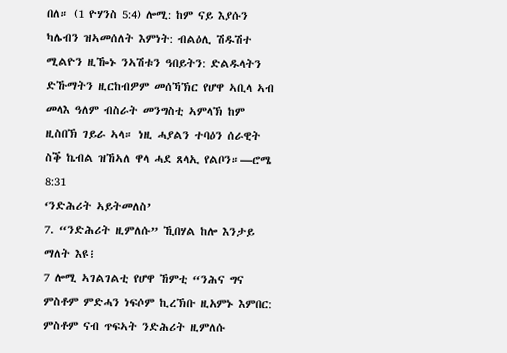በለ። (1 ዮሃንስ 5:4) ሎሚ: ከም ናይ እያሱን ካሌብን ዝኣመሰለት እምነት: ብልዕሊ ሽዱሽተ ሚልዮን ዚዀኑ ንኣሽቱን ዓበይትን: ድልዱላትን ድኹማትን ዚርከብዎም መሰኻኽር የሆዋ ኣቢላ ኣብ መላእ ዓለም ብስራት መንግስቲ ኣምላኽ ከም ዚስበኽ ገይራ ኣላ። ነዚ ሓያልን ተባዕን ሰራዊት ስቕ ኬብል ዝኸኣለ ዋላ ሓደ ጸላኢ የልቦን።—ሮሜ 8:31
‘ንድሕሪት ኣይትመለስ’
7. “ንድሕሪት ዚምለሱ” ኺበሃል ከሎ እንታይ ማለት እዩ፧
7 ሎሚ ኣገልገልቲ የሆዋ ኸምቲ “ንሕና ግና ምስቶም ምድሓን ነፍሶም ኪረኽቡ ዚአምኑ እምበር: ምስቶም ናብ ጥፍኣት ንድሕሪት ዚምለሱ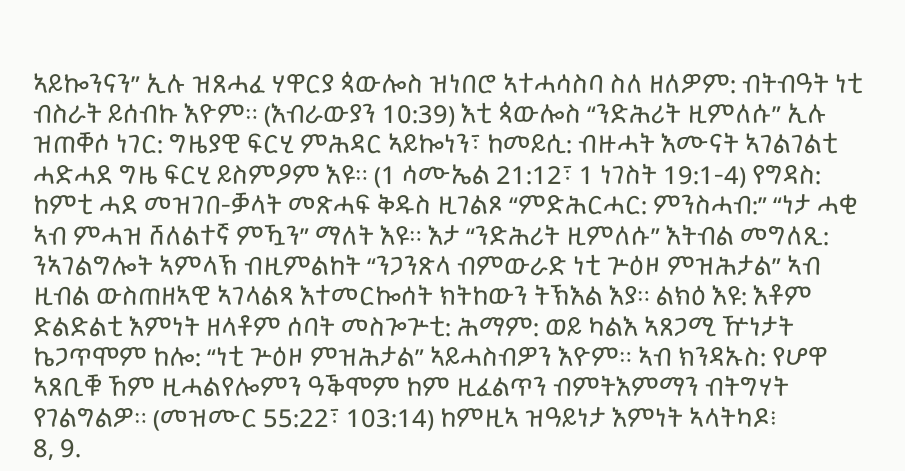ኣይኰንናን” ኢሉ ዝጸሓፈ ሃዋርያ ጳውሎስ ዝነበሮ ኣተሓሳስባ ስለ ዘለዎም: ብትብዓት ነቲ ብስራት ይሰብኩ እዮም። (እብራውያን 10:39) እቲ ጳውሎስ “ንድሕሪት ዚምለሱ” ኢሉ ዝጠቐሶ ነገር: ግዜያዊ ፍርሂ ምሕዳር ኣይኰነን፣ ከመይሲ: ብዙሓት እሙናት ኣገልገልቲ ሓድሓደ ግዜ ፍርሂ ይስምዖም እዩ። (1 ሳሙኤል 21:12፣ 1 ነገስት 19:1-4) የግዳስ: ከምቲ ሓደ መዝገበ-ቓላት መጽሓፍ ቅዱስ ዚገልጾ “ምድሕርሓር: ምንስሓብ:” “ነታ ሓቂ ኣብ ምሓዝ ሸለልተኛ ምዃን” ማለት እዩ። እታ “ንድሕሪት ዚምለሱ” እትብል መግለጺ: ንኣገልግሎት ኣምላኽ ብዚምልከት “ንጋንጽላ ብምውራድ ነቲ ጕዕዞ ምዝሕታል” ኣብ ዚብል ውስጠዘኣዊ ኣገላልጻ እተመርኰሰት ክትከውን ትኽእል እያ። ልክዕ እዩ: እቶም ድልድልቲ እምነት ዘላቶም ሰባት መስጐጕቲ: ሕማም: ወይ ካልእ ኣጸጋሚ ዅነታት ኬጋጥሞም ከሎ: “ነቲ ጕዕዞ ምዝሕታል” ኣይሓስብዎን እዮም። ኣብ ክንዳኡስ: የሆዋ ኣጸቢቑ ኸም ዚሓልየሎምን ዓቕሞም ከም ዚፈልጥን ብምትእምማን ብትግሃት የገልግልዎ። (መዝሙር 55:22፣ 103:14) ከምዚኣ ዝዓይነታ እምነት ኣላትካዶ፧
8, 9.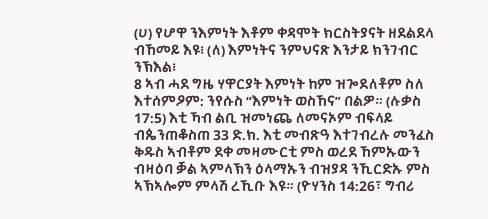(ሀ) የሆዋ ንእምነት እቶም ቀዳሞት ክርስትያናት ዘደልደላ ብኸመይ እዩ፧ (ለ) እምነትና ንምህናጽ እንታይ ክንገብር ንኽእል፧
8 ኣብ ሓደ ግዜ ሃዋርያት እምነት ከም ዝጐደለቶም ስለ እተሰምዖም: ንየሱስ “እምነት ወስኸና” በልዎ። (ሉቃስ 17:5) እቲ ኻብ ልቢ ዝመነጨ ለመናኦም ብፍላይ ብጴንጠቆስጠ 33 ድ.ክ. እቲ መብጽዓ እተገብረሉ መንፈስ ቅዱስ ኣብቶም ደቀ መዛሙርቲ ምስ ወረደ ኸምኡውን ብዛዕባ ቓል ኣምላኽን ዕላማኡን ብዝያዳ ንኺርድኡ ምስ ኣኽኣሎም ምላሽ ረኺቡ እዩ። (ዮሃንስ 14:26፣ ግብሪ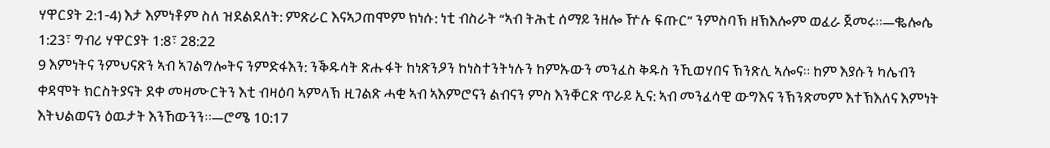ሃዋርያት 2:1-4) እታ እምነቶም ስለ ዝደልደለት: ምጽራር እናኣጋጠሞም ክነሱ: ነቲ ብስራት “ኣብ ትሕቲ ሰማይ ንዘሎ ዅሉ ፍጡር” ንምስባኽ ዘኽእሎም ወፈራ ጀመሩ።—ቈሎሴ 1:23፣ ግብሪ ሃዋርያት 1:8፣ 28:22
9 እምነትና ንምህናጽን ኣብ ኣገልግሎትና ንምድፋእን: ንቕዱሳት ጽሑፋት ከነጽንዖን ከነስተንትነሉን ከምኡውን መንፈስ ቅዱስ ንኺወሃበና ኽንጽሊ ኣሎና። ከም እያሱን ካሌብን ቀዳሞት ክርስትያናት ደቀ መዛሙርትን እቲ ብዛዕባ ኣምላኽ ዚገልጽ ሓቂ ኣብ ኣእምሮናን ልብናን ምስ እንቐርጽ ጥራይ ኢና: ኣብ መንፈሳዊ ውግእና ንኽንጽመም እተኽእለና እምነት እትህልወናን ዕዉታት እንኸውንን።—ሮሜ 10:17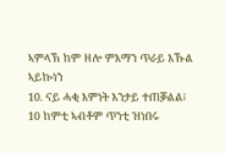ኣምላኽ ከም ዘሎ ምእማን ጥራይ እኹል ኣይኰነን
10. ናይ ሓቂ እምነት እንታይ ተጠቓልል፧
10 ከምቲ ኣብቶም ጥንቲ ዝነበሩ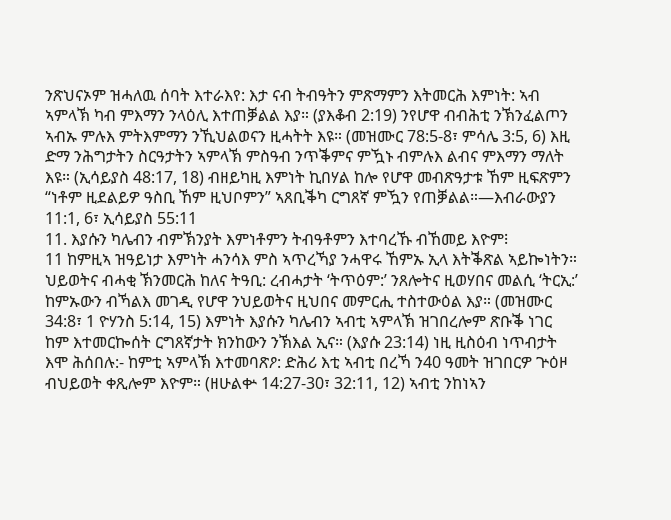ንጽህናኦም ዝሓለዉ ሰባት እተራእየ: እታ ናብ ትብዓትን ምጽማምን እትመርሕ እምነት: ኣብ ኣምላኽ ካብ ምእማን ንላዕሊ እተጠቓልል እያ። (ያእቆብ 2:19) ንየሆዋ ብብሕቲ ንኽንፈልጦን ኣብኡ ምሉእ ምትእምማን ንኺህልወናን ዚሓትት እዩ። (መዝሙር 78:5-8፣ ምሳሌ 3:5, 6) እዚ ድማ ንሕግታትን ስርዓታትን ኣምላኽ ምስዓብ ንጥቕምና ምዃኑ ብምሉእ ልብና ምእማን ማለት እዩ። (ኢሳይያስ 48:17, 18) ብዘይካዚ እምነት ኪበሃል ከሎ የሆዋ መብጽዓታቱ ኸም ዚፍጽምን “ነቶም ዚደልይዎ ዓስቢ ኸም ዚህቦምን” ኣጸቢቕካ ርግጸኛ ምዃን የጠቓልል።—እብራውያን 11:1, 6፣ ኢሳይያስ 55:11
11. እያሱን ካሌብን ብምኽንያት እምነቶምን ትብዓቶምን እተባረኹ ብኸመይ እዮም፧
11 ከምዚኣ ዝዓይነታ እምነት ሓንሳእ ምስ ኣጥረኻያ ንሓዋሩ ኸምኡ ኢላ እትቕጽል ኣይኰነትን። ህይወትና ብሓቂ ኽንመርሕ ከለና ትዓቢ: ረብሓታት ‘ትጥዕም:’ ንጸሎትና ዚወሃበና መልሲ ‘ትርኢ:’ ከምኡውን ብኻልእ መገዲ የሆዋ ንህይወትና ዚህበና መምርሒ ተስተውዕል እያ። (መዝሙር 34:8፣ 1 ዮሃንስ 5:14, 15) እምነት እያሱን ካሌብን ኣብቲ ኣምላኽ ዝገበረሎም ጽቡቕ ነገር ከም እተመርኰሰት ርግጸኛታት ክንከውን ንኽእል ኢና። (እያሱ 23:14) ነዚ ዚስዕብ ነጥብታት እሞ ሕሰበሉ:- ከምቲ ኣምላኽ እተመባጽዖ: ድሕሪ እቲ ኣብቲ በረኻ ን40 ዓመት ዝገበርዎ ጕዕዞ ብህይወት ቀጺሎም እዮም። (ዘሁልቍ 14:27-30፣ 32:11, 12) ኣብቲ ንከነኣን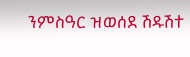ንምስዓር ዝወሰደ ሽዱሽተ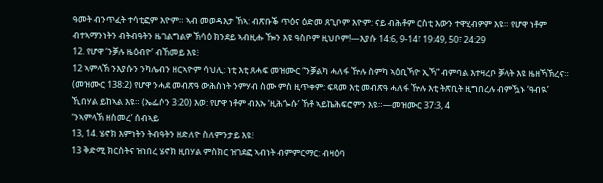ዓመት ብንጥፈት ተሳቲፎም እዮም። ኣብ መወዳእታ ኸኣ: ብጽቡቕ ጥዕና ዕድመ ጸጊቦም እዮም: ናይ ብሕቶም ርስቲ እውን ተዋሂብዎም እዩ። የሆዋ ነቶም ብተኣማንነትን ብትብዓትን ዜገልግልዎ ኽሳዕ ክንደይ ኣብዚሑ ዀን እዩ ዓስቦም ዚህቦም!—እያሱ 14:6, 9-14፣ 19:49, 50፣ 24:29
12. የሆዋ ‘ንቓሉ ዜዕብዮ’ ብኸመይ እዩ፧
12 ኣምላኽ ንእያሱን ንካሌብን ዘርኣዮም ሳህሊ: ነቲ እቲ ጸሓፍ መዝሙር “ንቓልካ ሓለፋ ዅሉ ስምካ ኣዕቢኻዮ ኢኻ” ብምባል እተዛረቦ ቓላት እዩ ዜዘኻኽረና። (መዝሙር 138:2) የሆዋ ንሓደ መብጽዓ ውሕስነት ንምሃብ ስሙ ምስ ዚጥቀም: ፍጻመ እቲ መብጽዓ ሓለፋ ዅሉ እቲ ትጽቢት ዚግበረሉ ብምዃኑ ‘ዓብዪ’ ኺበሃል ይከኣል እዩ። (ኤፌሶን 3:20) እወ: የሆዋ ነቶም ብእኡ ‘ዚሕጐሱ’ ኸቶ ኣይኬሕፍሮምን እዩ።—መዝሙር 37:3, 4
‘ንኣምላኽ ዘስመረ’ ሰብኣይ
13, 14. ሄኖክ እምነትን ትብዓትን ዘድለዮ ስለምንታይ እዩ፧
13 ቅድሚ ክርስትና ዝነበረ ሄኖክ ዚበሃል ምስክር ዝገደፎ ኣብነት ብምምርማር: ብዛዕባ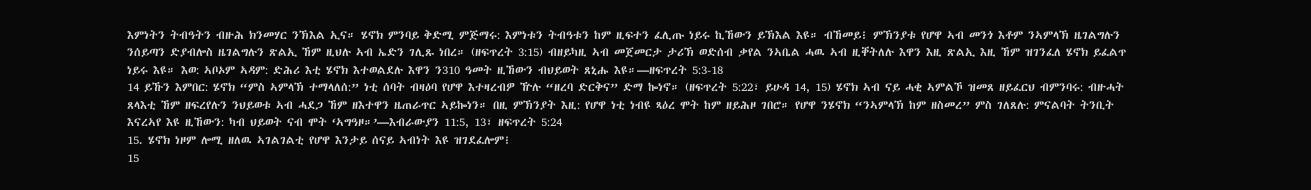እምነትን ትብዓትን ብዙሕ ክንመሃር ንኽእል ኢና። ሄኖክ ምንባይ ቅድሚ ምጅማሩ: እምነቱን ትብዓቱን ከም ዚፍተን ፈሊጡ ነይሩ ኪኸውን ይኽእል እዩ። ብኸመይ፧ ምኽንያቱ የሆዋ ኣብ መንጎ እቶም ንኣምላኽ ዜገልግሉን ንሰይጣን ድያብሎስ ዜገልግሉን ጽልኢ ኸም ዚህሉ ኣብ ኤድን ገሊጹ ነበረ። (ዘፍጥረት 3:15) ብዘይካዚ ኣብ መጀመርታ ታሪኽ ወድሰብ ቃየል ንኣቤል ሓዉ ኣብ ዚቐትለሉ እዋን እዚ ጽልኢ እዚ ኸም ዝገንፈለ ሄኖክ ይፈልጥ ነይሩ እዩ። እወ: ኣቦኦም ኣዳም: ድሕሪ እቲ ሄኖክ እተወልደሉ እዋን ን310 ዓመት ዚኸውን ብህይወት ጸኒሑ እዩ።—ዘፍጥረት 5:3-18
14 ይኹን እምበር: ሄኖክ “ምስ ኣምላኽ ተማላለሰ:” ነቲ ሰባት ብዛዕባ የሆዋ እተዛረብዎ ዅሉ “ዘረባ ድርቅና” ድማ ኰነኖ። (ዘፍጥረት 5:22፣ ይሁዳ 14, 15) ሄኖክ ኣብ ናይ ሓቂ ኣምልኾ ዝመጸ ዘይፈርህ ብምንባሩ: ብዙሓት ጸላእቲ ኸም ዘፍረየሉን ንህይወቱ ኣብ ሓደጋ ኸም ዘእተዋን ዜጠራጥር ኣይኰነን። በዚ ምኽንያት እዚ: የሆዋ ነቲ ነብዩ ጻዕረ ሞት ከም ዘይሕዞ ገበሮ። የሆዋ ንሄኖክ “ንኣምላኽ ከም ዘስመረ” ምስ ገለጸሉ: ምናልባት ትንቢት እናረኣየ እዩ ዚኸውን: ካብ ህይወት ናብ ሞት ‘ኣግዓዞ።’—እብራውያን 11:5, 13፣ ዘፍጥረት 5:24
15. ሄኖክ ነዞም ሎሚ ዘለዉ ኣገልገልቲ የሆዋ እንታይ ሰናይ ኣብነት እዩ ዝገደፈሎም፧
15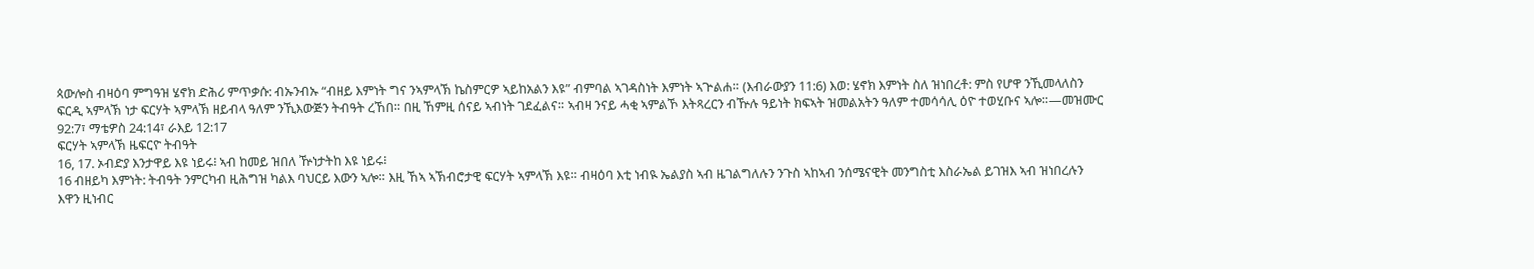ጳውሎስ ብዛዕባ ምግዓዝ ሄኖክ ድሕሪ ምጥቃሱ: ብኡንብኡ “ብዘይ እምነት ግና ንኣምላኽ ኬስምርዎ ኣይከአልን እዩ” ብምባል ኣገዳስነት እምነት ኣጕልሐ። (እብራውያን 11:6) እወ: ሄኖክ እምነት ስለ ዝነበረቶ: ምስ የሆዋ ንኺመላለስን ፍርዲ ኣምላኽ ነታ ፍርሃት ኣምላኽ ዘይብላ ዓለም ንኺእውጅን ትብዓት ረኸበ። በዚ ኸምዚ ሰናይ ኣብነት ገደፈልና። ኣብዛ ንናይ ሓቂ ኣምልኾ እትጻረርን ብዅሉ ዓይነት ክፍኣት ዝመልአትን ዓለም ተመሳሳሊ ዕዮ ተወሂቡና ኣሎ።—መዝሙር 92:7፣ ማቴዎስ 24:14፣ ራእይ 12:17
ፍርሃት ኣምላኽ ዜፍርዮ ትብዓት
16, 17. ኦብድያ እንታዋይ እዩ ነይሩ፧ ኣብ ከመይ ዝበለ ዅነታትከ እዩ ነይሩ፧
16 ብዘይካ እምነት: ትብዓት ንምርካብ ዚሕግዝ ካልእ ባህርይ እውን ኣሎ። እዚ ኸኣ ኣኽብሮታዊ ፍርሃት ኣምላኽ እዩ። ብዛዕባ እቲ ነብዪ ኤልያስ ኣብ ዜገልግለሉን ንጉስ ኣከኣብ ንሰሜናዊት መንግስቲ እስራኤል ይገዝእ ኣብ ዝነበረሉን እዋን ዚነብር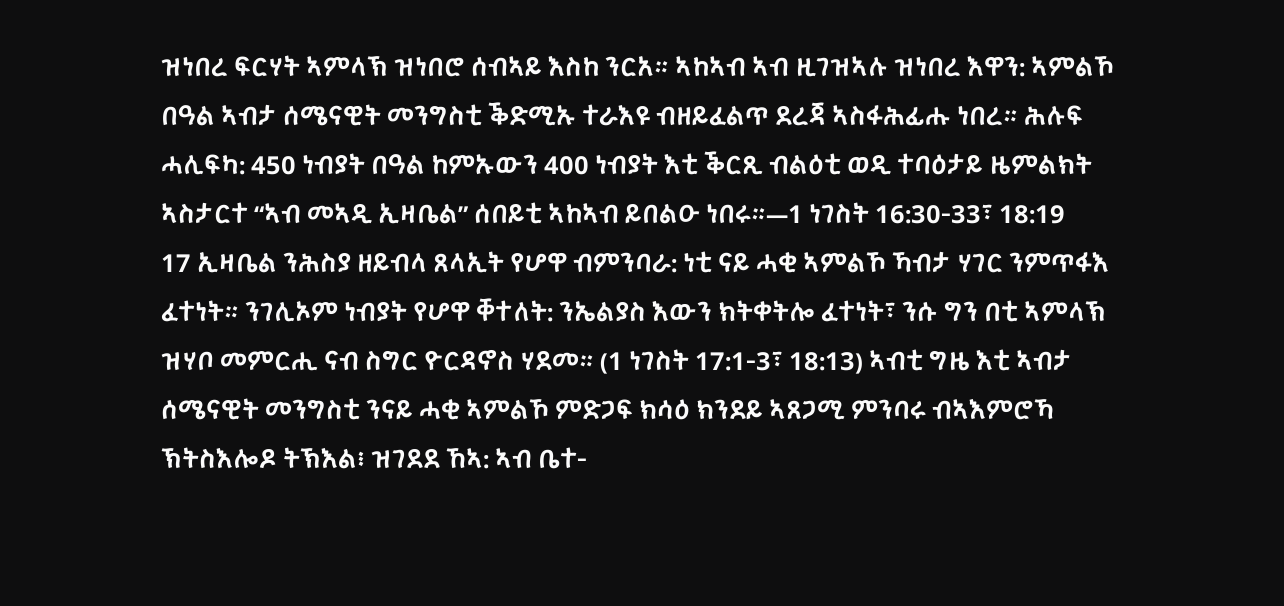ዝነበረ ፍርሃት ኣምላኽ ዝነበሮ ሰብኣይ እስከ ንርአ። ኣከኣብ ኣብ ዚገዝኣሉ ዝነበረ እዋን: ኣምልኾ በዓል ኣብታ ሰሜናዊት መንግስቲ ቕድሚኡ ተራእዩ ብዘይፈልጥ ደረጃ ኣስፋሕፊሑ ነበረ። ሕሉፍ ሓሊፍካ: 450 ነብያት በዓል ከምኡውን 400 ነብያት እቲ ቕርጺ ብልዕቲ ወዲ ተባዕታይ ዜምልክት ኣስታርተ “ኣብ መኣዲ ኢዛቤል” ሰበይቲ ኣከኣብ ይበልዑ ነበሩ።—1 ነገስት 16:30-33፣ 18:19
17 ኢዛቤል ንሕስያ ዘይብላ ጸላኢት የሆዋ ብምንባራ: ነቲ ናይ ሓቂ ኣምልኾ ኻብታ ሃገር ንምጥፋእ ፈተነት። ንገሊኦም ነብያት የሆዋ ቐተለት: ንኤልያስ እውን ክትቀትሎ ፈተነት፣ ንሱ ግን በቲ ኣምላኽ ዝሃቦ መምርሒ ናብ ስግር ዮርዳኖስ ሃደመ። (1 ነገስት 17:1-3፣ 18:13) ኣብቲ ግዜ እቲ ኣብታ ሰሜናዊት መንግስቲ ንናይ ሓቂ ኣምልኾ ምድጋፍ ክሳዕ ክንደይ ኣጸጋሚ ምንባሩ ብኣእምሮኻ ኽትስእሎዶ ትኽእል፧ ዝገደደ ኸኣ: ኣብ ቤተ-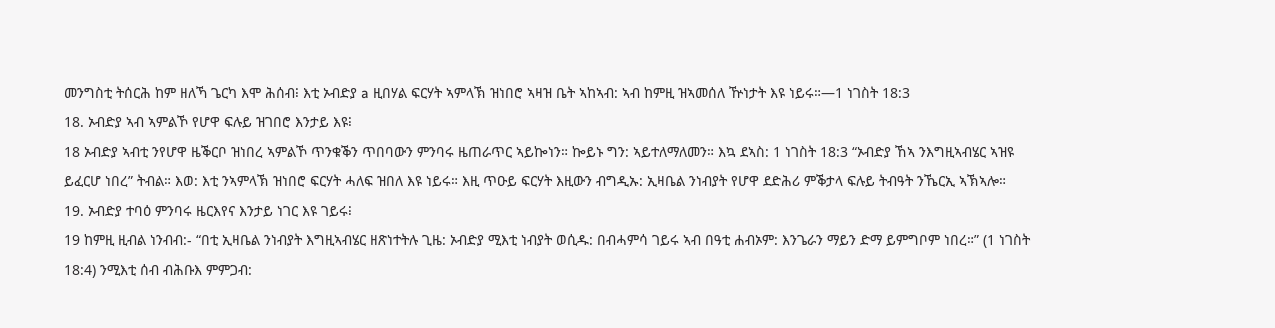መንግስቲ ትሰርሕ ከም ዘለኻ ጌርካ እሞ ሕሰብ፧ እቲ ኦብድያ a ዚበሃል ፍርሃት ኣምላኽ ዝነበሮ ኣዛዝ ቤት ኣከኣብ: ኣብ ከምዚ ዝኣመሰለ ዅነታት እዩ ነይሩ።—1 ነገስት 18:3
18. ኦብድያ ኣብ ኣምልኾ የሆዋ ፍሉይ ዝገበሮ እንታይ እዩ፧
18 ኦብድያ ኣብቲ ንየሆዋ ዜቕርቦ ዝነበረ ኣምልኾ ጥንቁቕን ጥበባውን ምንባሩ ዜጠራጥር ኣይኰነን። ኰይኑ ግን: ኣይተለማለመን። እኳ ደኣስ: 1 ነገስት 18:3 “ኦብድያ ኸኣ ንእግዚኣብሄር ኣዝዩ ይፈርሆ ነበረ” ትብል። እወ: እቲ ንኣምላኽ ዝነበሮ ፍርሃት ሓለፍ ዝበለ እዩ ነይሩ። እዚ ጥዑይ ፍርሃት እዚውን ብግዲኡ: ኢዛቤል ንነብያት የሆዋ ደድሕሪ ምቕታላ ፍሉይ ትብዓት ንኼርኢ ኣኽኣሎ።
19. ኦብድያ ተባዕ ምንባሩ ዜርእየና እንታይ ነገር እዩ ገይሩ፧
19 ከምዚ ዚብል ነንብብ:- “በቲ ኢዛቤል ንነብያት እግዚኣብሄር ዘጽነተትሉ ጊዜ: ኦብድያ ሚእቲ ነብያት ወሲዱ: በብሓምሳ ገይሩ ኣብ በዓቲ ሐብኦም: እንጌራን ማይን ድማ ይምግቦም ነበረ።” (1 ነገስት 18:4) ንሚእቲ ሰብ ብሕቡእ ምምጋብ: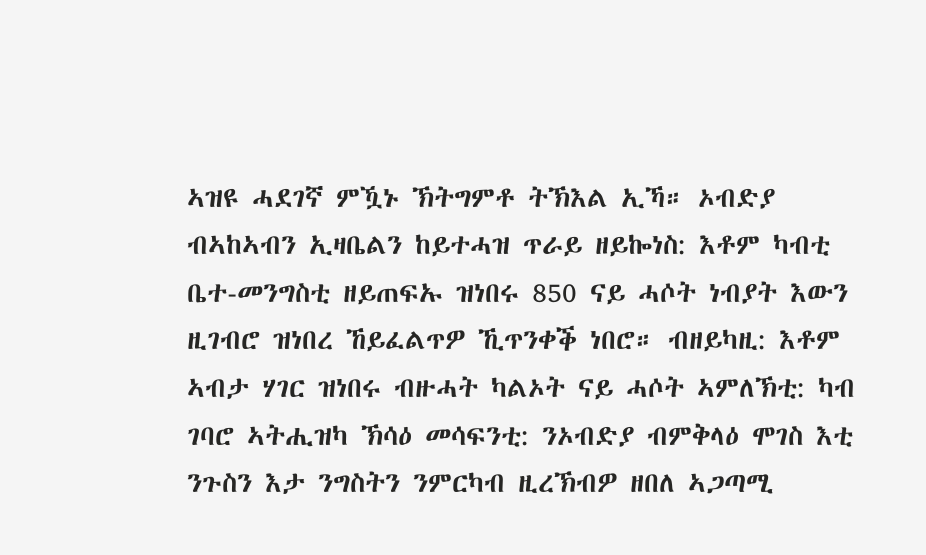ኣዝዩ ሓደገኛ ምዃኑ ኽትግምቶ ትኽእል ኢኻ። ኦብድያ ብኣከኣብን ኢዛቤልን ከይተሓዝ ጥራይ ዘይኰነስ: እቶም ካብቲ ቤተ-መንግስቲ ዘይጠፍኡ ዝነበሩ 850 ናይ ሓሶት ነብያት እውን ዚገብሮ ዝነበረ ኸይፈልጥዎ ኺጥንቀቕ ነበሮ። ብዘይካዚ: እቶም ኣብታ ሃገር ዝነበሩ ብዙሓት ካልኦት ናይ ሓሶት ኣምለኽቲ: ካብ ገባሮ ኣትሒዝካ ኽሳዕ መሳፍንቲ: ንኦብድያ ብምቅላዕ ሞገስ እቲ ንጉስን እታ ንግስትን ንምርካብ ዚረኽብዎ ዘበለ ኣጋጣሚ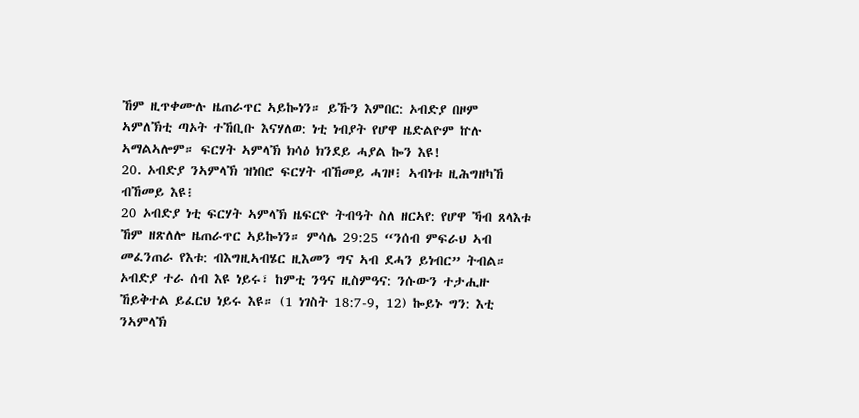ኸም ዚጥቀሙሉ ዜጠራጥር ኣይኰነን። ይኹን እምበር: ኦብድያ በዞም ኣምለኽቲ ጣኦት ተኸቢቡ እናሃለወ: ነቲ ነብያት የሆዋ ዜድልዮም ኵሉ ኣማልኣሎም። ፍርሃት ኣምላኽ ክሳዕ ክንደይ ሓያል ኰን እዩ!
20. ኦብድያ ንኣምላኽ ዝነበሮ ፍርሃት ብኸመይ ሓገዞ፧ ኣብነቱ ዚሕግዘካኸ ብኸመይ እዩ፧
20 ኦብድያ ነቲ ፍርሃት ኣምላኽ ዜፍርዮ ትብዓት ስለ ዘርኣየ: የሆዋ ኻብ ጸላእቱ ኸም ዘጽለሎ ዜጠራጥር ኣይኰነን። ምሳሌ 29:25 “ንሰብ ምፍራህ ኣብ መፈንጠራ የእቱ: ብእግዚኣብሄር ዚእመን ግና ኣብ ደሓን ይነብር” ትብል። ኦብድያ ተራ ሰብ እዩ ነይሩ፣ ከምቲ ንዓና ዚስምዓና: ንሱውን ተታሒዙ ኸይቅተል ይፈርህ ነይሩ እዩ። (1 ነገስት 18:7-9, 12) ኰይኑ ግን: እቲ ንኣምላኽ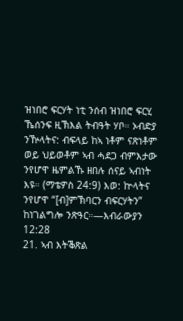ዝነበሮ ፍርሃት ነቲ ንሰብ ዝነበሮ ፍርሂ ኼሰንፍ ዚኽእል ትብዓት ሃቦ። ኦብድያ ንዅላትና: ብፍላይ ከኣ ነቶም ናጽነቶም ወይ ህይወቶም ኣብ ሓደጋ ብምእታው ንየሆዋ ዜምልኹ ዘበሉ ሰናይ ኣብነት እዩ። (ማቴዎስ 24:9) እወ: ኵላትና ንየሆዋ “[ብ]ምኽባርን ብፍርሃትን” ከነገልግሎ ንጽዓር።—እብራውያን 12:28
21. ኣብ እትቕጽል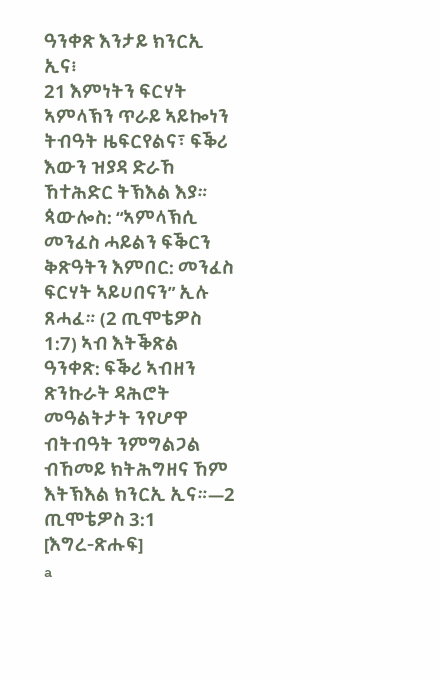ዓንቀጽ እንታይ ክንርኢ ኢና፧
21 እምነትን ፍርሃት ኣምላኽን ጥራይ ኣይኰነን ትብዓት ዜፍርየልና፣ ፍቕሪ እውን ዝያዳ ድራኸ ኸተሕድር ትኽእል እያ። ጳውሎስ: “ኣምላኽሲ መንፈስ ሓይልን ፍቕርን ቅጽዓትን እምበር: መንፈስ ፍርሃት ኣይሀበናን” ኢሉ ጸሓፈ። (2 ጢሞቴዎስ 1:7) ኣብ እትቕጽል ዓንቀጽ: ፍቕሪ ኣብዘን ጽንኩራት ዳሕሮት መዓልትታት ንየሆዋ ብትብዓት ንምግልጋል ብኸመይ ክትሕግዘና ኸም እትኽእል ክንርኢ ኢና።—2 ጢሞቴዎስ 3:1
[እግረ-ጽሑፍ]
a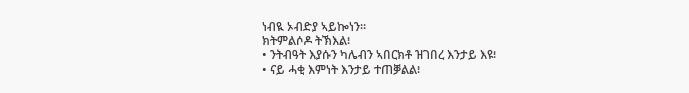ነብዪ ኦብድያ ኣይኰነን።
ክትምልሶዶ ትኽእል፧
• ንትብዓት እያሱን ካሌብን ኣበርክቶ ዝገበረ እንታይ እዩ፧
• ናይ ሓቂ እምነት እንታይ ተጠቓልል፧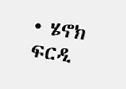• ሄኖክ ፍርዲ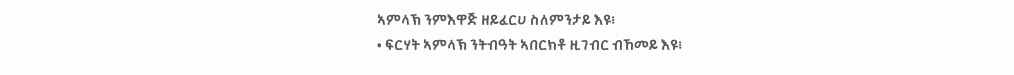ኣምላኽ ንምእዋጅ ዘይፈርሀ ስለምንታይ እዩ፧
• ፍርሃት ኣምላኽ ንትብዓት ኣበርክቶ ዚገብር ብኸመይ እዩ፧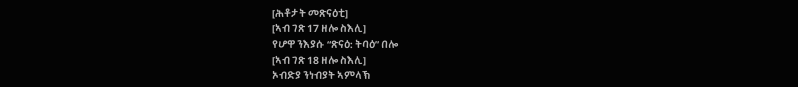[ሕቶታት መጽናዕቲ]
[ኣብ ገጽ 17 ዘሎ ስእሊ]
የሆዋ ንእያሱ “ጽናዕ: ትባዕ” በሎ
[ኣብ ገጽ 18 ዘሎ ስእሊ]
ኦብድያ ንነብያት ኣምላኽ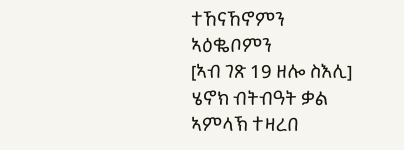ተኸናኸኖምን ኣዕቈቦምን
[ኣብ ገጽ 19 ዘሎ ስእሊ]
ሄኖክ ብትብዓት ቃል ኣምላኽ ተዛረበ